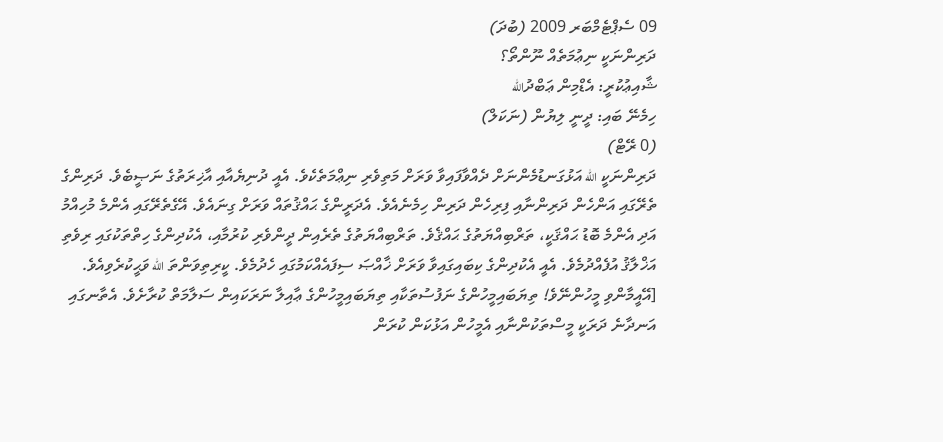09 ސެޕްޓެމްބަރ 2009 (ބުދަ)
ދަރިންނަކީ ނިޢުމަތެއް ނޫންތޯ؟
ޝާއިޢުކުރީ: އެޑްމިން ޢަބްދުالله
ހިމެނޭ ބައި: ދީނީ ލިޔުން (ނަކަލް)
(0 ރޭޓް)
ދަރިންނަކީ الله އަޅުގަނޑުމެންނަށް ދެއްވާފައިވާ ވަރަށް މަތިވެރި ނިޢްމަތެކެވެ. އެއީ ދުނިޔެއާއި އާޚިރަތުގެ ނަޞީބެވެ. ދަރިންގެ ތެރޭގައި އަންހެން ދަރިންނާއި ފިރިހެން ދަރިން ހިމެނެއެވެ. އެދަރީންގެ ޙައްޤުތައް ވަރަށް ގިނައެވެ. އޭގެތެރޭގައި އެންމެ މުހިއްމު އަދި އެންމެ ބޮޑު ޙައްޤަކީ، ތަރްބިއްޔަތުގެ ޙައްޤެވެ. ތަރްބިއްޔަތުގެ ތެރެއިން ދީންވެރި ކުރުމާއި، އެކުދިންގެ ހިތްތަކުގައި ރިވެތި އަޚްލާޤު އުފެއްދުމެވެ. އެއީ އެކުދިންގެ ކިބައިގައިވާ ވަރަށް ޚާއްޞަ ސިފައެއްކަމުގައި ހެދުމެވެ. ކީރިތިވަންތަ الله ވަޙީކުރެވިއެވެ.
[އޭއީމާންވި މީހުންނޭވެ! ތިޔަބައިމީހުންގެ ނަފުސުތަކާއި ތިޔަބައިމީހުންގެ ޢާއިލާ ނަރަކައިން ސަލާމަތް ކުރާށެވެ. އެތާނގައި އަނދާނެ ދަރަކީ މީސްތަކުންނާއި އެމީހުން އަޅުކަން ކުރަން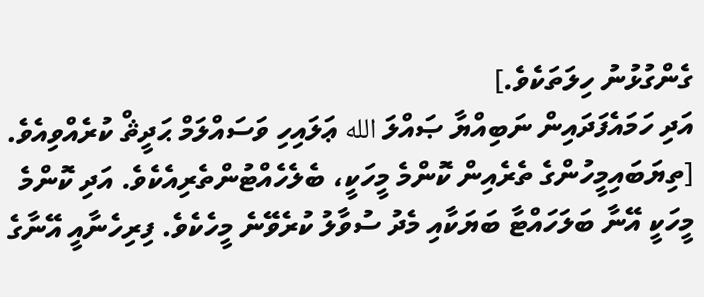ގެންގުޅުނު ހިލަތަކެވެ.]
އަދި ހަމައެފަދައިން ނަބިއްޔާ ޞައްލަ الله ޢަލައިހި ވަސައްލަމް ޙަދީޘް ކުރެއްވިއެވެ.
[ތިޔަބައިމީހުންގެ ތެރެއިން ކޮންމެ މީހަކީ، ބެލެހެއްޓުންތެރިއެކެވެ. އަދި ކޮންމެ މީހަކީ އޭނާ ބަލަހައްޓާ ބަޔަކާއި މެދު ސުވާލު ކުރެވޭނެ މީހެކެވެ. ފިރިހެނާއީ އޭނާގެ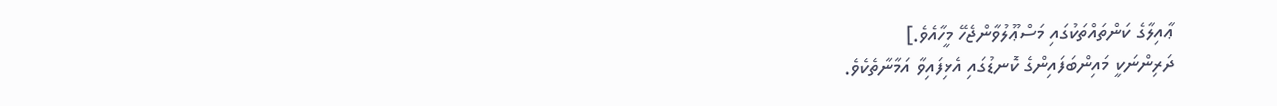ޢާއިލާގެ ކަންތައްތަކުގައި މަސްޢޫލުވާންޖެހޭ މީހާއެވެ.]
ދަރިންނަކީ މައިންބަފައިންގެ ކޮނޑުގައި އެޅިފައިވާ އަމާނާތެކެވެ.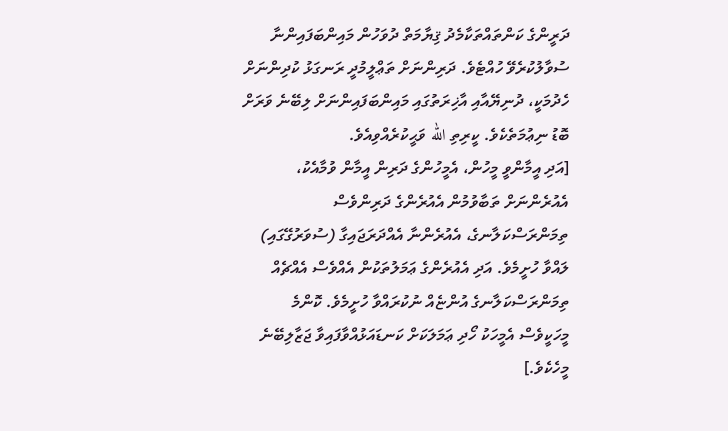ދަރީންގެ ކަންތައްތަކާމެދު ޤިޔާމަތް ދުވަހުން މައިންބަފައިންނާ ސުވާލުކުރެވޭ ހުއްޓެވެ. ދަރިންނަށް ތަޢްލީމުދީ ރަނގަޅު ކުދިންނަށް ހެދުމަކީ، ދުނިޔޭއާއި އާޚިރަތުގައި މައިންބަފައިންނަށް ލިބޭނެ ވަރަށް ބޮޑު ނިޢުމަތެކެވެ. ކީރިތި الله ވަޙީކުރެއްވިއެވެ.
[އަދި އީމާންވީ މީހުން، އެމީހުންގެ ދަރިން އީމާން ވުމާއެކު، އެއުރެންނަށް ތަބާވުމުން އެއުރެންގެ ދަރިންވެސް ތިމަންރަސްކަލާނގެ، އެއުރެންނާ އެއްދަރަޖައިގާ (ސުވަރުގޭގައި) ލައްވާ ހުށީމެވެ. އަދި އެއުރެންގެ ޢަމަލުތަކުން އެއްވެސް އެއްޗެއް ތިމަންރަސްކަލާނގެ އުންޏެއް ނުކުރައްވާ ހުށީމެވެ. ކޮންމެ މީހަކީވެސް އެމީހަކު ހޯދި ޢަމަލަކަށް ކަނޑައަޅުއްވާފައިވާ ޖަޒާލިބޭނެ މީހެކެވެ.]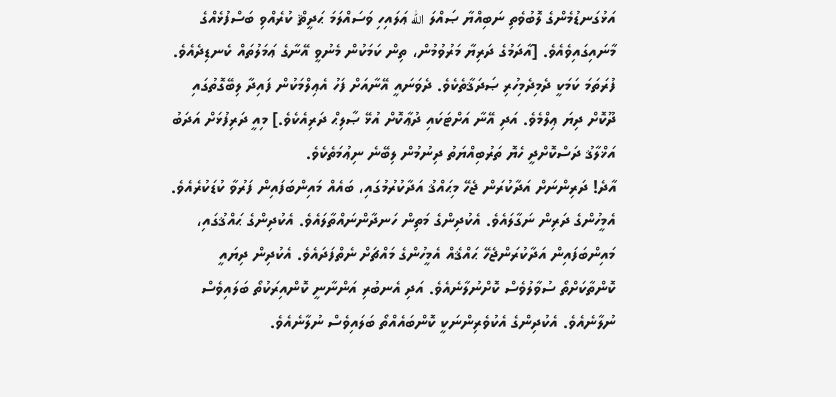އަޅުގަނޑުމެންގެ ލޮބުވެތި ނަބިއްޔާ ޞައްލަ الله ޢަލައިހި ވަސައްލަމަ ޙަދީޘް ކުރެއްވި ބަސްފުޅެއްގެ މާނައިގައިވެއެވެ. [އާދަމުގެ ދަރިޔާ މަރުވުމުން، ތިން ކަމަކުން މެނުވީ އޭނާގެ ޢަމަލުތައް ކެނޑިދެއެވެ. ފުރަތަމަ ކަމަކީ ދެމިދެމިހުރި ޞަދަޤާތެކެވެ. ދެވަނައީ އޭނާއަށް ފަހު އެޢިލްމަކުން ފައިދާ ލިބޭގޮތުގައި ދޫކޮށް ދިޔަ ޢިލްމެވެ. އަދި އޭނާ އަށްޓަކައި ދުޢާކޮށް އުޅޭ ޞާލިޙް ދަރިއެކެވެ.] މިއީ ދަރިފުޅަށް އަދަބު އަޚްލާޤު ދަސްކޮށްދީ ހެޔޮ ތަރުބިއްޔަތު ދިނުމުން ލިބޭނެ ނިޢުމަތެކެވެ.
އާދެ! ދަރިންނަށް އަދާކުރަން ޖެހޭ މިޙައްޤު އަދާކުރުމުގައި، ބައެއް މައިންބަފައިން ފަރުވާ ކުޑަކުރެއެވެ. އެމީހުންގެ ދަރިން ނަގާލައެވެ. އެކުދިންގެ މަތިން ހަނދާންނައްތާލައެވެ. އެކުދިންގެ ޙައްޤުގައި، މައިންބަފައިން އަދާކުރަންޖެހޭ ޙައްޤެއް އެމީހުންގެ މައްޗަށް ނެތްފަދައެވެ. އެކުދިން ދިޔައީ ކޮންތާކަށްތޯ ސުވާލުވެސް ކޮށްނުލާނެއެވެ. އަދި އެނބުރި އަންނާނީ ކޮންއިރަކުތޯ ބަލައިވެސް ނުލާނެއެވެ. އެކުދިންގެ އެކުވެރިންނަކީ ކޮންބައެއްތޯ ބަލައިވެސް ނުލާނެއެވެ.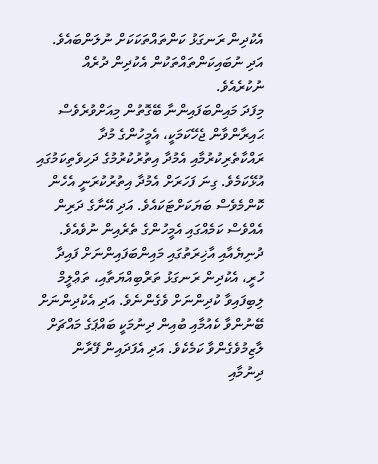އެކުދިން ރަނގަޅު ކަންތައްތަކަކަށް ނުލަންބައެވެ. އަދި ނުބައިކަންތައްތަކުން އެކުދިން ދުރެއް ނުކުރެއެވެ.
މިފަދަ މައިންބަފައިންނާ ބޭގޮތުން މިއަށްވުރެވެސް ޙައިރާންވާން ޖެހޭކަމަކީ، އެމީހުންގެ މުދާ ރައްކާތެރިކުރުމާއި އެމުދާ އިތުރުކުރުމުގެ ދަހިވެތިކަމުގައި އުޅޭކަމެވެ. ގިނަ ފަހަރަށް އެމުދާ އިތުރުކުރަނީ އެހެން ކޮންމެވެސް ބަޔަކަށްޓަކައެވެ. އަދި އޭނާގެ ދަރިން އެއްވެސް ކަމެއްގައި އެމީހުންގެ ތެރެއިން ނުވެއެވެ. ދުނިޔެއާއި އާޚިރަތުގައި މައިންބަފައިންނަށް ފައިދާ ހުރީ، އެކުދިން ރަނގަޅު ތަރްބިއްޔަތާއި، ތަޢްލީމް ލިބިފައިވާ ކުދިންނަށް ވެގެންނެވެ. އަދި އެކުދިންނަށް ބޭނުންވާ ކެއުމާއި ބުއިން ދިނުމަކީ ބައްޕަގެ މައްޗަށް ލާޒިމުވެގެންވާ ކަމެކެވެ. އަދި އެފަދައިން ފޭރާން ދިނުމާއި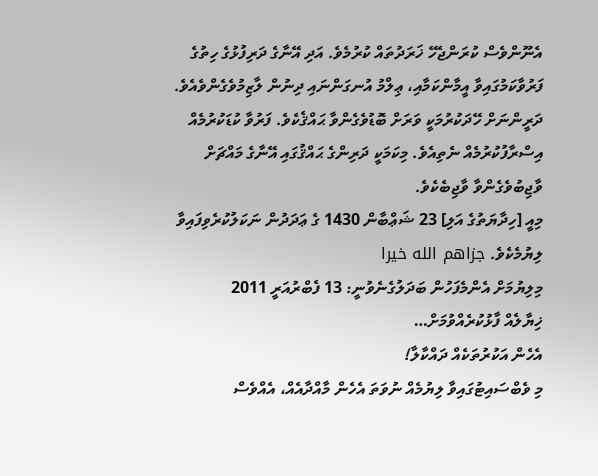އެނޫންވެސް ކުރަންޖެހޭ ޚަރަދުތައް ކުރުމެވެ. އަދި އޭނާގެ ދަރިފުޅުގެ ހިތުގެ ފަރުވާކަމުގައިވާ އީމާންކަމާއި، ޢިލްމު އުނގަންނައި ދިނުން ލާޒިމުވެގެންވެއެވެ. ދަރީންނަށް ހޭދަކުރުމަކީ ވަރަށް ބޮޑުވެގެންވާ ޙައްޤެކެވެ. ފަރުވާ ކުޑަކުރުމެއް އިސްރާފުކުރުމެއް ނެތިއެވެ. މިކަމަކީ ދަރިންގެ ޙައްޤުގައި އޭނާގެ މައްޗަށް ވާޖިބުވެގެންވާ ވާޖިބެކެވެ.
މިއީ [ހިދާޔަތުގެ އަލި] 23 ޝަޢްބާން 1430 ގެ ޢަދަދުން ނަކަލުކުރެވިފައިވާ ލިޔުމެކެވެ. جزاهم الله خيرا
މިލިޔުމަށް އެންމެފަހުން ބަދަލުގެނެވުނީ: 13 ފެބްރުއަރީ 2011
ޚިޔާލެއް ފާޅުކުރެއްވުމަށް…
އެހެން އަކުރުތަކެއް ދައްކާލާ!
މި ވެބްސައިޓުގައިވާ ލިޔުމެއް ނުވަތަ އެހެން މާއްދާއެއް، އެއްވެސް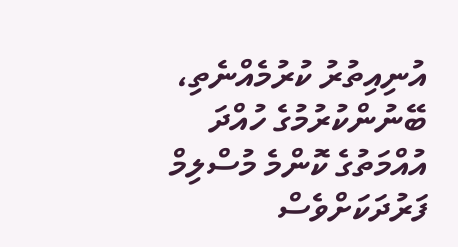އުނިއިތުރު ކުރުމެއްނެތި، ބޭނުންކުރުމުގެ ހުއްދަ އުއްމަތުގެ ކޮންމެ މުސްލިމް ފަރުދަކަށްވެސް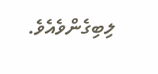ލިބިގެންވެއެވެ.